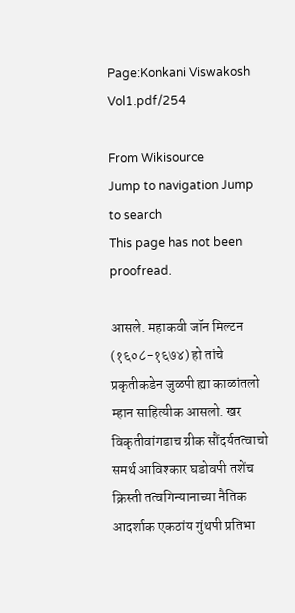Page:Konkani Viswakosh Vol1.pdf/254

From Wikisource
Jump to navigation Jump to search
This page has not been proofread.

आसले. महाकवी जॉन मिल्टन (१६०८-१६७४) हो तांचे प्रकृतीकडेन जुळपी ह्या काळांतलो म्हान साहित्यीक आसलो. खर विकृतीवांगडाच ग्रीक सौंदर्यतत्वाचो समर्थ आविश्कार घडोवपी तशेंच क्रिस्ती तत्वगिन्यानाच्या नैतिक आदर्शाक एकठांय गुंथपी प्रतिभा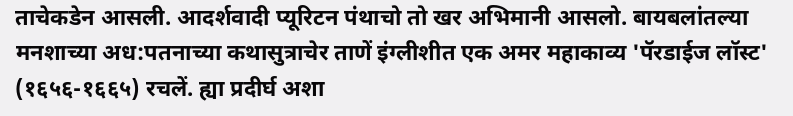ताचेकडेन आसली. आदर्शवादी प्यूरिटन पंथाचो तो खर अभिमानी आसलो. बायबलांतल्या मनशाच्या अध:पतनाच्या कथासुत्राचेर ताणें इंग्लीशीत एक अमर महाकाव्य 'पॅरडाईज लॉस्ट' (१६५६-१६६५) रचलें. ह्या प्रदीर्घ अशा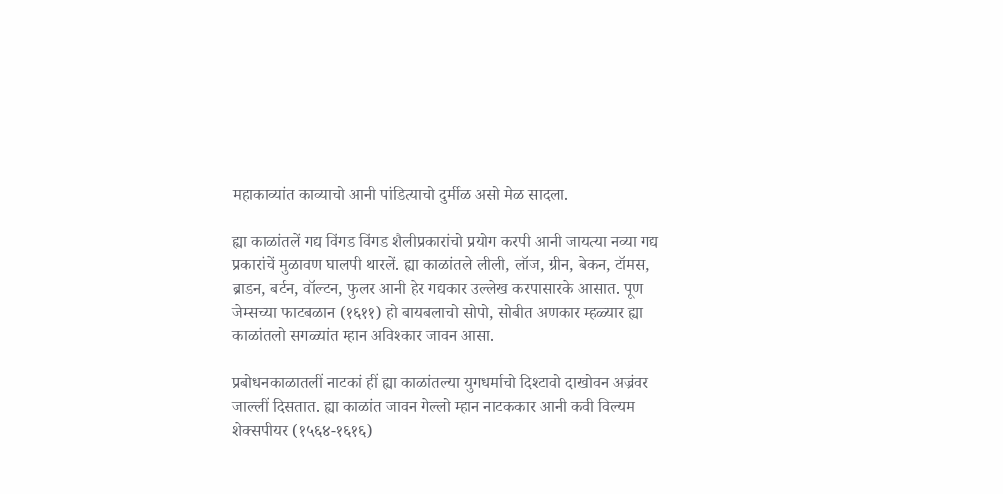महाकाव्यांत काव्याचो आनी पांडित्याचो दुर्मीळ असो मेळ सादला.

ह्या काळांतलें गद्य विंगड विंगड शैलीप्रकारांचो प्रयोग करपी आनी जायत्या नव्या गद्य प्रकारांचें मुळावण घालपी थारलें. ह्या काळांतले लीली, लॉज, ग्रीन, बेकन, टॉमस, ब्राडन, बर्टन, वॉल्टन, फुलर आनी हेर गद्यकार उल्लेख करपासारके आसात. पूण जेम्सच्या फाटबळान (१६११) हो बायबलाचो सोपो, सोबीत अणकार म्हळ्यार ह्या काळांतलो सगळ्यांत म्हान अविश्कार जावन आसा.

प्रबोधनकाळातलीं नाटकां हीं ह्या काळांतल्या युगधर्माचो दिश्टावो दाखोवन अज्रंवर जाल्लीं दिसतात. ह्या काळांत जावन गेल्लो म्हान नाटककार आनी कवी विल्यम शेक्सपीयर (१५६४-१६१६)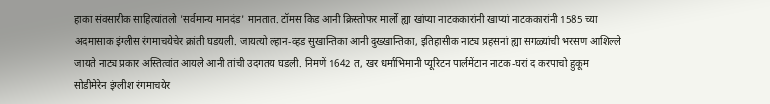हाका संवसारीक साहित्यांतलो 'सर्वमान्य मानदंड' मानतात. टॉमस किड आनी क्रिस्तोफर मार्लो ह्या खांप्या नाटककारांनी खाप्यां नाटककारांनी 1585 च्या अदमासाक इंग्लीस रंगमाचयेचेर क्रांती घडयली. जायत्यो ल्हान-व्हड सुखान्तिका आनी दुख्खान्तिका, इतिहासीक नाट्य प्रहसनां ह्या सगळ्यांची भरसण आशिल्ले जायते नाट्य प्रकार अस्तित्वांत आयले आनी तांची उदगतय घडली. निमणें 1642 त, खर धर्माभिमानी प्यूरिटन पार्लमेंटान नाटक-घरां द करपाचो हुकूम सोडीमेरेन इंग्लीश रंगमाचयेर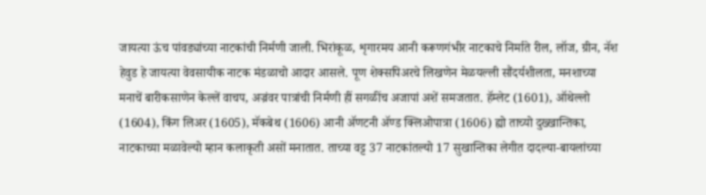जायत्या ऊंच पांवड्यांच्या नाटकांची निर्मणी जाली. भिरांकूळ, शृगारमय आनी करूणगंभीर नाटकाचे निर्माते रील, लॉज, ग्रीन, नॅश हेवुड हे जायत्या वेवसायीक नाटक मंडळाचो आदार आसले. पूण शेक्सपिअरचे लिखणेन मेळयल्ली सौंदर्यशीलता, मनशाच्या मनाचें बारीकसाणेन केल्लें वाचप, अज्रंवर पात्रांची निर्मणी हीं सगळींच अजापां अशें समजतात. हॅम्लेट (1601), ऑथेल्लो (1604), किंग लिअर (1605), मॅकबेथ (1606) आनी ॲणटनी ॲण्ड क्लिओपात्रा (1606) ह्यो ताच्यो दुख्खान्तिका, नाटकाच्या मळावेल्यो म्हान कलाकृती असों मनातात. ताच्या वट्ट 37 नाटकांतल्यो 17 सुखान्तिका लेगीत दादल्या-बायलांच्या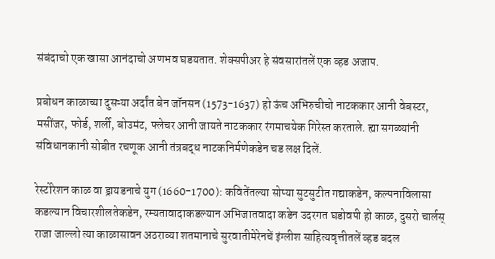संबंदाचो एक खासा आनंदाचो अणभव घडयतात. शेक्सपीअर हे संवसारांतलें एक व्हड अजाप.

प्रबोधन काळाच्या दुसऱ्या अर्दांत बेन जॉनसन (1573-1637) हो ऊंच अभिरुचीचो नाटककार आनी वेबस्टर, मसींजर, फोर्ड, शर्ली, बोउमंट, फ्लेचर आनी जायते नाटककार रंगमाचयेक गिरेस्त करताले. ह्या सगळ्यांनी संविधानकानी सोबीत रचणूक आनी तंत्रबद्ध नाटकनिर्मणेकडेन चड लक्ष दिलें.

रेस्टोरेशन काळ वा ड्रायडनाचे युग (1660-1700): कवितेंतल्या सोप्या सुटसुटीत गद्याकडेन, कल्पनाविलासा कडल्यान विचारशीलतेकडेन, रम्यतावादाकडल्यान अभिजातवादा कडेन उदरगत घडोवपी हो काळ, दुसरो चार्लस् राजा जाल्लो त्या काळासावन अठराव्या शतमानाचे सुरवातीमेरेनचें इंग्लीश साहित्यवृत्तीतलें व्हड बदल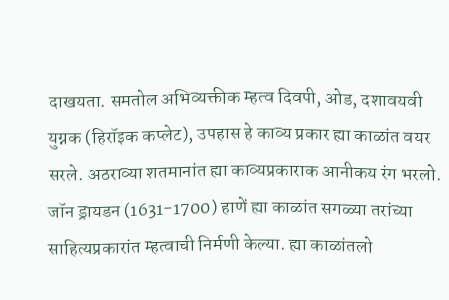दाखयता. समतोल अभिव्यक्तीक म्हत्व दिवपी, ओड, दशावयवी युग्नक (हिरॉइक कप्लेट), उपहास हे काव्य प्रकार ह्या काळांत वयर सरले. अठराव्या शतमानांत ह्या काव्यप्रकाराक आनीकय रंग भरलो. जॉन ड्रायडन (1631-1700) हाणें ह्या काळांत सगळ्या तरांच्या साहित्यप्रकारांत म्हत्वाची निर्मणी केल्या. ह्या काळांतलो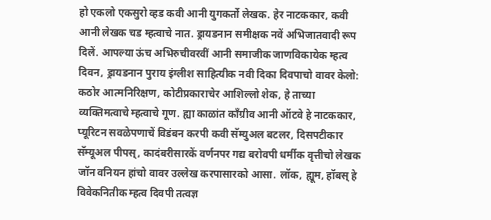हो एकलो एकसुरो व्हड कवी आनी युगकर्तो लेखक. हेर नाटककार, कवी आनी लेखक चड म्हत्वाचे नात. ड्रायडनान समीक्षक नवें अभिजातवादी रूप दिलें. आपल्या ऊंच अभिरुचीवरवीं आनी समाजीक जाणविकायेक म्हत्व दिवन, ड्रायडनान पुराय इंग्लीश साहित्यीक नवी दिका दिवपाचो वावर केलो: कठोर आत्मनिरिक्षण, कोटीप्रकाराचेर आशिल्लो शेक, हे ताच्या व्यक्तिमत्वाचे म्हत्वाचे गूण. ह्या काळांत काँग्रीव आनी ऑटवे हे नाटककार, प्यूरिटन सवळेपणाचें विडंबन करपी कवी सॅम्युअल बटलर, दिसपटीकार सॅम्यूअल पीपस्, कादंबरीसारकें वर्णनपर गद्य बरोवपी धर्मीक वृत्तीचो लेखक जॉन वनियन हांचो वावर उल्लेख करपासारको आसा. लॉक, ह्यूम, हॉबस् हे विवेकनितीक म्हत्व दिवपी तत्वज्ञ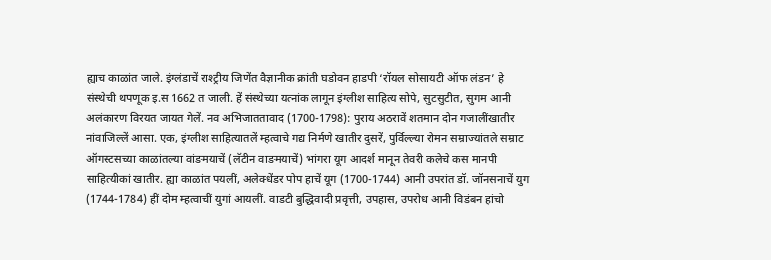ह्याच काळांत जाले. इंग्लंडाचें राश्ट्रीय जिणेंत वैज्ञानीक क्रांती घडोवन हाडपी ‘रॉयल सोसायटी ऑफ लंडन’ हे संस्थेची थपणूक इ.स 1662 त जाली. हें संस्थेच्या यत्नांक लागून इंग्लीश साहित्य सोपे, सुटसुटीत, सुगम आनी अलंकारण विरयत जायत गेलें. नव अभिजाततावाद (1700-1798): पुराय अठरावें शतमान दोन गजालींखातीर नांवाजिल्लें आसा. एक, इंग्लीश साहित्यातलें म्हत्वाचे गद्य निर्मणे खातीर दुसरें, पुर्विल्ल्या रोमन सम्राज्यांतले सम्राट ऑगस्टसच्या काळांतल्या वांङमयाचें (लॅटीन वाङमयाचें) भांगरा यूग आदर्श मानून तेवरी कलेचे कस मानपी साहित्यीकां खातीर. ह्या काळांत पयलीं, अलेक्धेंडर पोप हाचें यूग (1700-1744) आनी उपरांत डॉ. जॉनसनाचें युग (1744-1784) हीं दोम म्हत्वाचीं युगां आयलीं. वाडटी बुद्धिवादी प्रवृत्ती, उपहास, उपरोध आनी विडंबन हांचो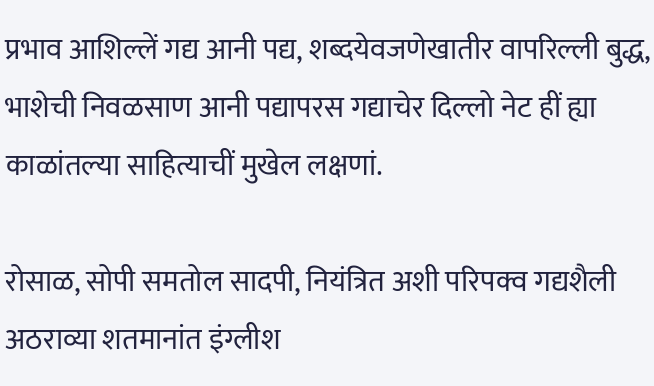प्रभाव आशिल्लें गद्य आनी पद्य, शब्दयेवजणेखातीर वापरिल्ली बुद्ध, भाशेची निवळसाण आनी पद्यापरस गद्याचेर दिल्लो नेट हीं ह्या काळांतल्या साहित्याचीं मुखेल लक्षणां.

रोसाळ, सोपी समतोल सादपी, नियंत्रित अशी परिपक्व गद्यशैली अठराव्या शतमानांत इंग्लीश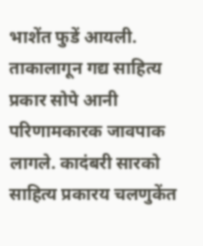भाशेंत फुडें आयली. ताकालागून गद्य साहित्य प्रकार सोपे आनी परिणामकारक जावपाक लागले. कादंबरी सारको साहित्य प्रकारय चलणुकेंत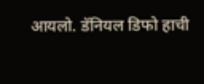आयलो. डॅनियल डिफो हाची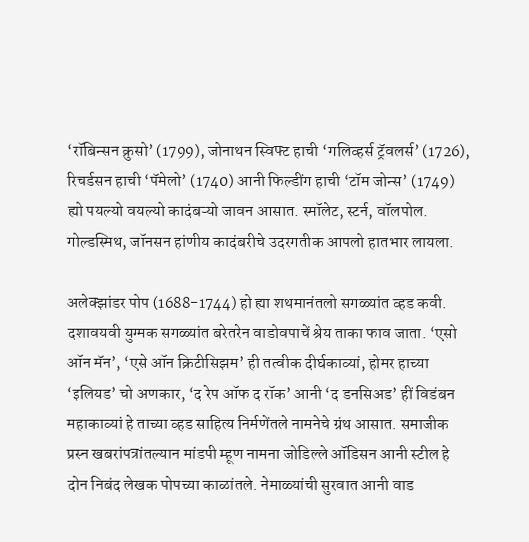‘रॉबिन्सन क्रुसो’ (1799), जोनाथन स्विफ्ट हाची ‘गलिव्हर्स ट्रॅवलर्स’ (1726), रिचर्डसन हाची ‘पॅमेलो’ (1740) आनी फिल्डींग हाची ‘टॉम जोन्स’ (1749) ह्यो पयल्यो वयल्यो कादंबऱ्यो जावन आसात. स्मॉलेट, स्टर्न, वॉलपोल. गोल्डस्मिथ, जॉनसन हांणीय कादंबरीचे उदरगतीक आपलो हातभार लायला.

अलेक्झांडर पोप (1688-1744) हो ह्या शथमानंतलो सगळ्यांत व्हड कवी. दशावयवी युग्मक सगळ्यांत बरेतरेन वाडोवपाचें श्रेय ताका फाव जाता. ‘एसो ऑन मॅन’, ‘एसे ऑन क्रिटीसिझम’ ही तत्वीक दीर्घकाव्यां, होमर हाच्या ‘इलियड’ चो अणकार, ‘द रेप ऑफ द रॉक’ आनी ‘द डनसिअड’ हीं विडंबन महाकाव्यां हे ताच्या व्हड साहित्य निर्मणेंतले नामनेचे ग्रंथ आसात. समाजीक प्रस्न खबरांपत्रांतल्यान मांडपी म्हूण नामना जोडिल्ले ऑडिसन आनी स्टील हे दोन निबंद लेखक पोपच्या काळांतले. नेमाळ्यांची सुरवात आनी वाड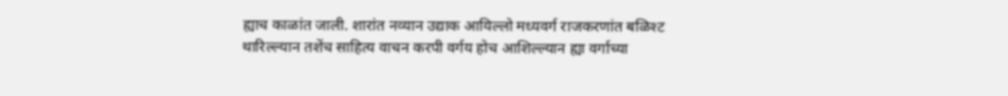ह्याच काळांत जाली. शारांत नव्यान उद्याक आयिल्लो मध्यवर्ग राजकरणांत बळिश्ट थारिल्ल्यान तशेंच साहित्य वाचन करपी वर्गय होच आशिल्ल्यान ह्या वर्गाच्या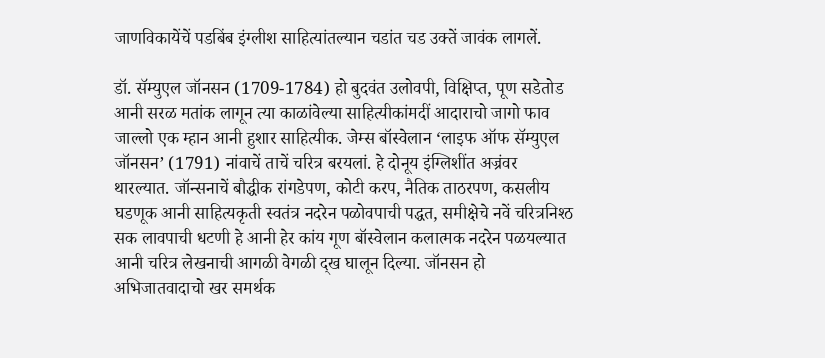जाणविकायेंचें पडबिंब इंग्लीश साहित्यांतल्यान चडांत चड उक्तें जावंक लागलें.

डॉ. सॅम्युएल जॉनसन (1709-1784) हो बुदवंत उलोवपी, विक्षिप्त, पूण सडेतोड आनी सरळ मतांक लागून त्या काळांवेल्या साहित्यीकांमदीं आदाराचो जागो फाव जाल्लो एक म्हान आनी हुशार साहित्यीक. जेम्स बॉस्वेलान ‘लाइफ ऑफ सॅम्युएल जॉनसन’ (1791) नांवाचें ताचें चरित्र बरयलां. हे दोनूय इंग्लिशींत अज्रंवर थारल्यात. जॉन्सनाचें बौद्धीक रांगडेपण, कोटी करप, नैतिक ताठरपण, कसलीय घडणूक आनी साहित्यकृती स्वतंत्र नदरेन पळोवपाची पद्धत, समीक्षेचे नवें चरित्रनिश्ठ सक लावपाची धटणी हे आनी हेर कांय गूण बॉस्वेलान कलात्मक नदरेन पळयल्यात आनी चरित्र लेखनाची आगळी वेगळी द्ख घालून दिल्या. जॉनसन हो अभिजातवादाचो खर समर्थक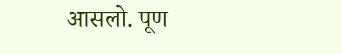आसलो. पूण